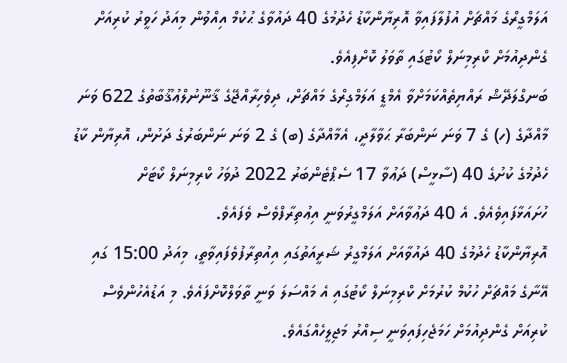އަލަމްގީރްގެ މައްޗަށް އުފުލާފައިވާ އޮރިޔާންކާޑު ހެދުމުގެ 40 ދައުވާގެ ޙުކުމް އިއްވުން މިއަދު ހަވީރު ކުރިއަށް ގެންދިއުމަށް ކްރިމިނަލް ކޯޓުގައި ތާވަލު ކޮށްފިއެވެ.
ބަނގްލަދޭޝް ރައްޔިތެއްކަމަށްވާ އެމްޑީ އަލަމްގިރްގެ މައްޗަށް، ދިވެހިރާއްޖޭގެ ޤާނޫނުލްޢުޤޫބާތުގެ 622 ވަނަ މާއްދާގެ (ހ) ގެ 7 ވަނަ ނަންބަރާ ޙަވާލާދީ، އެމާއްދާގެ (ބ) ގެ 2 ވަނަ ނަންބަރުގެ ދަށުން، އޮރިޔާން ކާޑު ހެދުމުގެ ކުށުގެ 40 (ސާޅީސް) ދަޢުވާ 17 ސެޕްޓެންބަރު 2022 ދުވަހު ކްރިމިނަލް ކޯޓަށް ހުށައަޅާފައިވެއެވެ. އެ 40 ދަޢުވާއަށް އަލަމްގީރުވަނީ އިޢުތިރާފްވެސް ވެފައެވެ.
އޮރިޔާންކާޑު ހެދުމުގެ 40 ދައުވާއަށް އަލަމްގީރު ޝަރީއަތުގައި އިއުތިރާފުވެފައިވާތީ، މިއަދު 15:00 ގައި އޭނާގެ މައްޗަށް ހުކުމް ކުރުމަށް ކްރިމިނަލް ކޯޓުގައި އެ މައްސަލަ ވަނީ ތާވަލްކޮށްފައެވެ. މި އަޑުއެހުންވެސް ކުރިއަށް ގެންދިއުމަށް ހަމަޖެހިފައިވަނީ ސިއްރު މަޖިލީހެއްގައެވެ.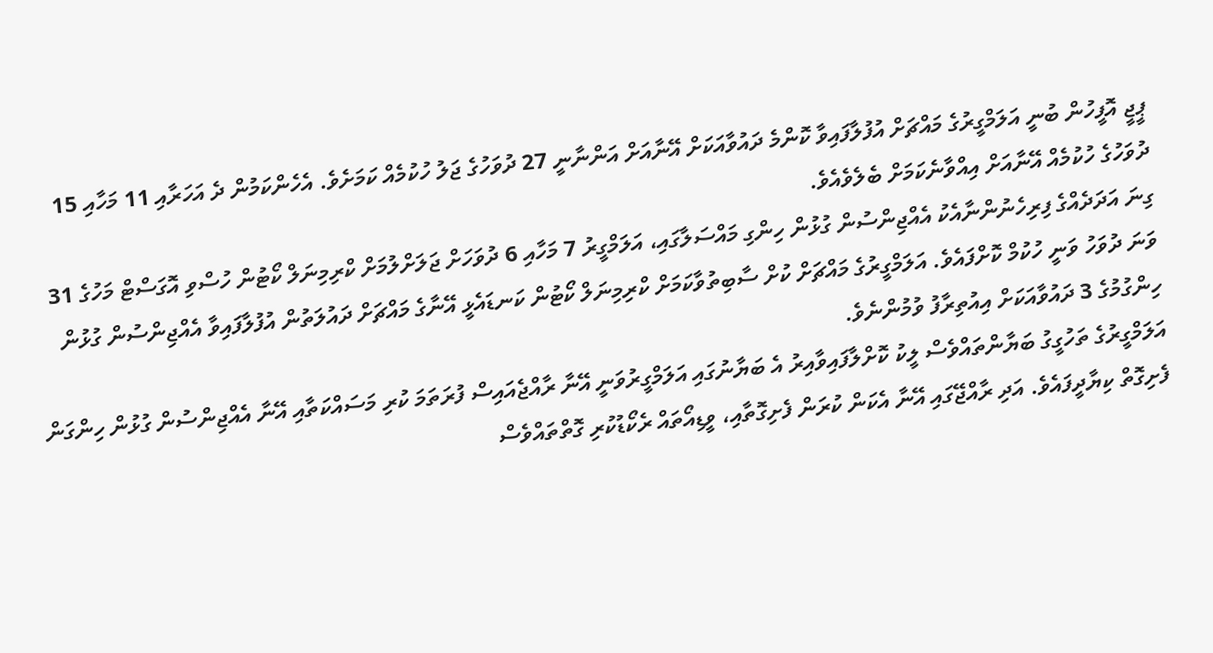ޕީޖީ އޮފީހުން ބުނީ އަލަމްގީރުގެ މައްޗަށް އުފުލާފައިވާ ކޮންމެ ދައުވާއަކަށް އޭނާއަށް އަންނާނީ 27 ދުވަހުގެ ޖަލު ހުކުމެއް ކަމަށެވެ. އެހެންކަމުން ދެ އަހަރާއި 11 މަހާއި 15 ދުވަހުގެ ހުކުމެއް އޭނާއަށް އިއްވާނެކަމަށް ބެލެވެއެވެ.
ގިނަ އަދަދެއްގެ ފިރިހެނުންނާއެކު އެއްޖިންސުން ގުޅުން ހިންގި މައްސަލާގައި، އަލަމްގީރު 7 މަހާއި 6 ދުވަހަށް ޖަލަށްލުމަށް ކްރިމިނަލް ކޯޓުން ހުސްވި އޮގަސްޓް މަހުގެ 31 ވަނަ ދުވަހު ވަނީ ހުކުމް ކޮށްފައެވެ. އަލަމްގީރުގެ މައްޗަށް ކުށް ސާބިތުވާކަމަށް ކްރިމިނަލް ކޯޓުން ކަނޑައެޅީ އޭނާގެ މައްޗަށް ދައުލަތުން އުފުލާފައިވާ އެއްޖިންސުން ގުޅުން ހިންގުމުގެ 3 ދައުވާއަކަށް އިއުތިރާފު ވުމުންނެވެ.
އަލަމްގީރުގެ ތަހުގީގު ބަޔާންތައްވެސް ލީކު ކޮށްލާފައިވާއިރު އެ ބަޔާނުގައި އަލަމްގީރުވަނީ އޭނާ ރާއްޖެއައިސް ފުރަތަމަ ކުރި މަސައްކަތާއި އޭނާ އެއްޖިންސުން ގުޅުން ހިންގަން ފެށިގޮތް ކިޔާދީފައެވެ. އަދި ރާއްޖޭގައި އޭނާ އެކަން ކުރަން ފެށިގޮތާއި، ވީޑިއޯތައް ރެކޯޑުކުރި ގޮތްތައްވެސް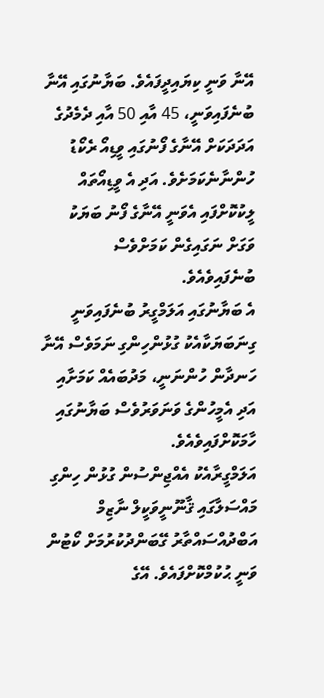އޭނާ ވަނީ ކިޔައިދީފައެވެ. ބަޔާނުގައި އޭނާ ބުނެފައިވަނީ، 45 އާއި 50 އާއި ދެމެދުގެ އަދަދަކަށް އޭނާގެ ފޯނުގައި ވީޑިއޯ ރެކޯޑު ހުންނާނެކަމަށެވެ. އަދި އެ ވީޑިއޯތައް ލީކުކޮށްފައި އެވަނީ އޭނާގެ ފޯނު ބަޔަކު ވަގަށް ނަގައިގެން ކަމަށްވެސް ބުނެފައިވެއެވެ.
އެ ބަޔާނުގައި އަލަމްގީރު ބުނެފައިވަނީ ގިނަބަޔަކާއެކު ގުޅުންހިންގި ނަމަވެސް އޭނާ ހަނދާން ހުންނަނީ، މަދުބައެއް ކަމަށާއި އަދި އެމީހުންގެ ވަނަވަރުވެސް ބަޔާނުގައި ހާމަކޮށްފައިވެއެވެ.
އަލަމްގީރާއެކު އެއްޖިންސުން ގުޅުން ހިންގި މައްސަލާގައި ޤާނޫނީވަކީލް ނާޒިމް އަބްދުއްސައްތާރު ގޭބަންދުކުރުމަށް ކޯޓުން ވަނީ ޙުކުމްކޮށްފައެވެ. އޭގެ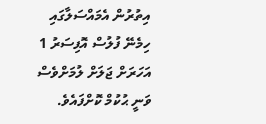އިތުރުން އެމައްސަލާގައި ހިމެނޭ ފުލުސް އޮފިސަރު 1 އަހަރަށް ޖަލަށް ލުމަށްވެސް ވަނީ ޙުކުމް ކޮށްފައެވެ.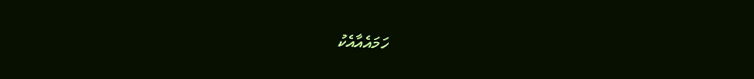ހަމައެއާއެކު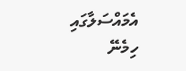އެމައްސަލާގައި ހިމެނޭ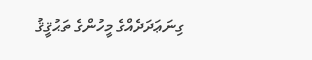ގިނަޢަދަދެއްގެ މީހުންގެ ތަޙުޤީޤު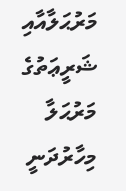މަރުޙަލާއާއި ޝަރީޢަތުގެ މަރުޙަލާ މިހާރުދަނީ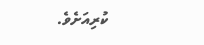ކުރިއަށެވެ.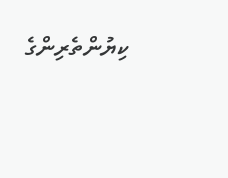ކިޔުންތެރިންގެ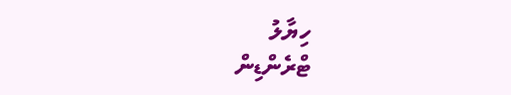ހިޔާލު
ޓްރެންޑިން